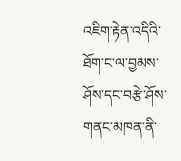འཇིག་རྟེན་འདིའི་ཐོག་ང་ལ་བྱམས་ཤོས་དང་བརྩེ་ཤོས་གནང་མཁན་ནི་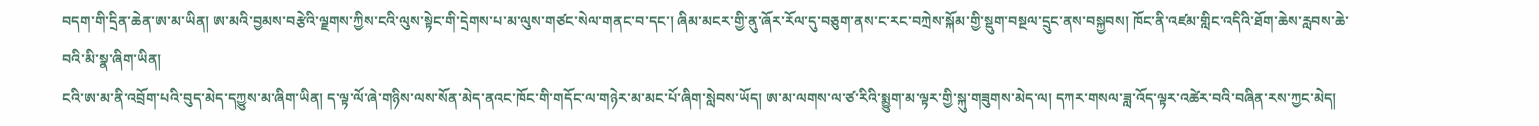བདག་གི་དྲིན་ཆེན་ཨ་མ་ཡིན། ཨ་མའི་བྱམས་བརྩེའི་ལྗགས་ཀྱིས་ངའི་ལུས་སྟེང་གི་དྲེགས་པ་མ་ལུས་གཙང་སེལ་གནང་བ་དང་། ཞིམ་མངར་གྱི་ནུ་ཞོར་རོལ་དུ་བཅུག་ནས་ང་རང་བཀྲེས་སྐོམ་གྱི་སྡུག་བསྔལ་དྲུང་ནས་བསྐྱབས། ཁོང་ནི་འཛམ་གླིང་འདིའི་ཐོག་ཆེས་རླབས་ཆེ་བའི་མི་སྣ་ཞིག་ཡིན།
ངའི་ཨ་མ་ནི་འབྲོག་པའི་བུད་མེད་དཀྱུས་མ་ཞིག་ཡིན། ད་ལྟ་ལོ་ཞེ་གཉིས་ལས་སོན་མེད་ནའང་ཁོང་གི་གདོང་ལ་གཉེར་མ་མང་པོ་ཞིག་སླེབས་ཡོད། ཨ་མ་ལགས་ལ་ཙ་རིའི་སྨྱུག་མ་ལྟར་གྱི་སྐུ་གཟུགས་མེད་ལ། དཀར་གསལ་ཟླ་འོད་ལྟར་འཚེར་བའི་བཞིན་རས་ཀྱང་མེད།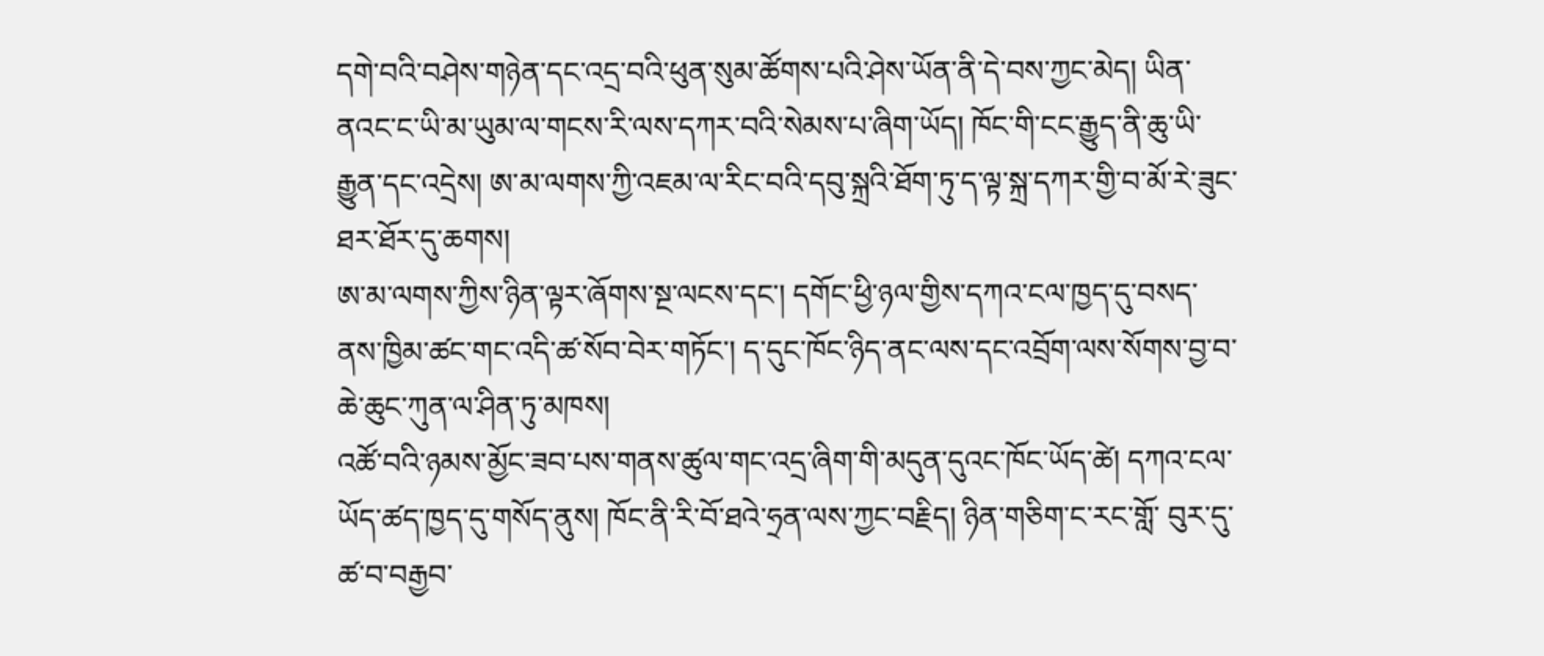དགེ་བའི་བཤེས་གཉེན་དང་འདྲ་བའི་ཕུན་སུམ་ཚོགས་པའི་ཤེས་ཡོན་ནི་དེ་བས་ཀྱང་མེད། ཡིན་ནའང་ང་ཡི་མ་ཡུམ་ལ་གངས་རི་ལས་དཀར་བའི་སེམས་པ་ཞིག་ཡོད། ཁོང་གི་ངང་རྒྱུད་ནི་ཆུ་ཡི་རྒྱུན་དང་འདྲེས། ཨ་མ་ལགས་ཀྱི་འཇམ་ལ་རིང་བའི་དབུ་སྐྲའི་ཐོག་ཏུ་ད་ལྟ་སྐྲ་དཀར་གྱི་བ་མོ་རེ་ཟུང་ཐར་ཐོར་དུ་ཆགས།
ཨ་མ་ལགས་ཀྱིས་ཉིན་ལྟར་ཞོགས་སྔ་ལངས་དང་། དགོང་ཕྱི་ཉལ་གྱིས་དཀའ་ངལ་ཁྱད་དུ་བསད་ནས་ཁྱིམ་ཚང་གང་འདི་ཚ་སོབ་བེར་གཏོང་། ད་དུང་ཁོང་ཉིད་ནང་ལས་དང་འབྲོག་ལས་སོགས་བྱ་བ་ཆེ་ཆུང་ཀུན་ལ་ཤིན་ཏུ་མཁས།
འཚོ་བའི་ཉམས་མྱོང་ཟབ་པས་གནས་ཚུལ་གང་འདྲ་ཞིག་གི་མདུན་དུའང་ཁོང་ཡོད་ཚེ། དཀའ་ངལ་ཡོད་ཚད་ཁྱད་དུ་གསོད་ནུས། ཁོང་ནི་རི་བོ་ཐའེ་ཧྲན་ལས་ཀྱང་བརྗིད། ཉིན་གཅིག་ང་རང་གློ་ བུར་དུ་ཚ་བ་བརྒྱབ་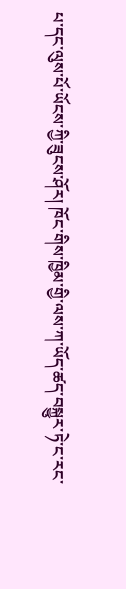པ་དང་ལུས་པོ་ཡོངས་ཀྱི་ཟུངས་ཤོར། ཁོང་གིས་ཁྱིམ་གྱི་ལས་ཀ་ཡོད་ཚད་བསྐྱུར་ཏེ་ང་རང་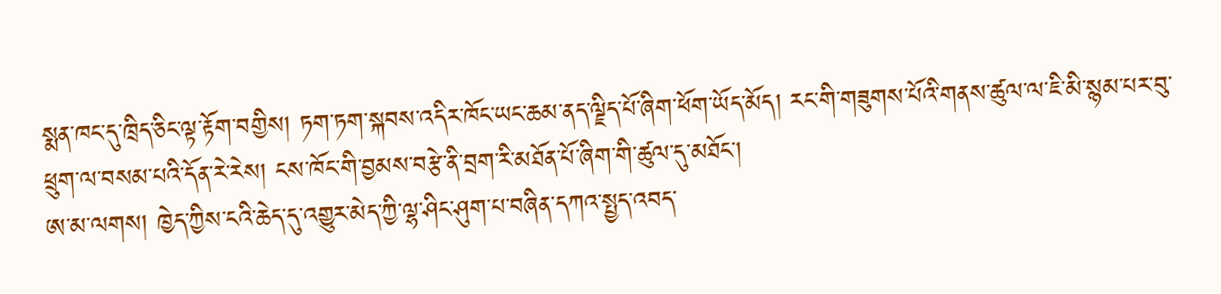སྨན་ཁང་དུ་ཁྲིད་ཅིང་ལྟ་རྟོག་བགྱིས། ཏག་ཏག་སྐབས་འདིར་ཁོང་ཡང་ཆམ་ནད་ལྗིད་པོ་ཞིག་ཕོག་ཡོད་མོད། རང་གི་གཟུགས་པོའི་གནས་ཚུལ་ལ་ཇི་མི་སྙམ་པར་བུ་ཕྲུག་ལ་བསམ་པའི་དོན་རེ་རེས། ངས་ཁོང་གི་བྱམས་བརྩེ་ནི་བྲག་རི་མཐོན་པོ་ཞིག་གི་ཚུལ་དུ་མཐོང་།
ཨ་མ་ལགས། ཁྱེད་ཀྱིས་ངའི་ཆེད་དུ་འགྱུར་མེད་ཀྱི་ལྷ་ཤིང་ཤུག་པ་བཞིན་དཀའ་སྤྱད་འབད་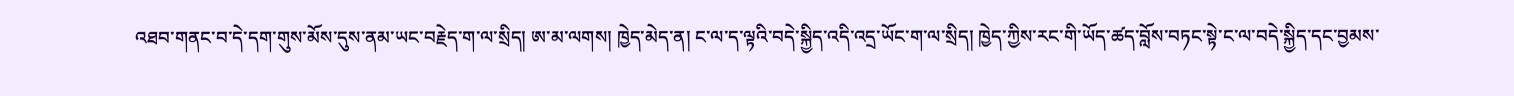འཐབ་གནང་བ་དེ་དག་གུས་མོས་དུས་ནམ་ཡང་བརྗེད་ག་ལ་སྲིད། ཨ་མ་ལགས། ཁྱེད་མེད་ན། ང་ལ་ད་ལྟའི་བདེ་སྐྱིད་འདི་འདྲ་ཡོང་ག་ལ་སྲིད། ཁྱེད་ཀྱིས་རང་གི་ཡོད་ཚད་བློས་བཏང་སྟེ་ང་ལ་བདེ་སྐྱིད་དང་བྱམས་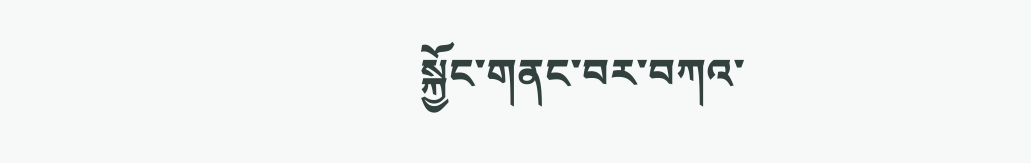སྐྱོང་གནང་བར་བཀའ་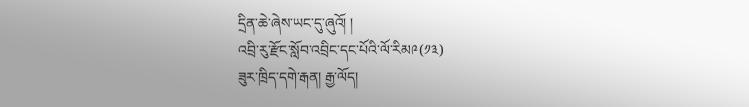དྲིན་ཆེ་ཞེས་ཡང་དུ་ཞུའོ། །
འབྲི་རུ་རྫོང་སློབ་འབྲིང་དང་པོའི་ལོ་རིམ༩(༡༣)
ཟུར་ཁྲིད་དགེ་རྒན། རྒྱ་ལོད།